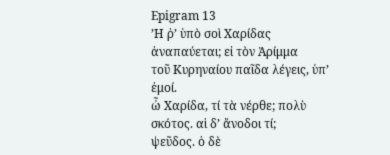Epigram 13
ʼΗ ῥʼ ὑπὸ σοὶ Χαρίδας ἀναπαύεται; εἰ τὸν Ἀρίμμα
τοῦ Κυρηναίου παῖδα λέγεις, ὑπʼ ἐμοί.
ὦ Χαρίδα, τί τὰ νέρθε; πολὺ σκότος. αἱ δʼ ἄνοδοι τί;
ψεῦδος. ὁ δὲ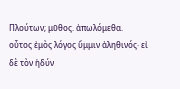Πλούτων; μῦθος. ἀπωλόμεθα.
οὗτος ἐμὸς λόγος ὔμμιν ἀληθινός· εἰ δὲ τὸν ἡδύν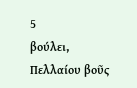5
βούλει, Πελλαίου βοῦς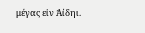μέγας εἰν Ἀίδηι.